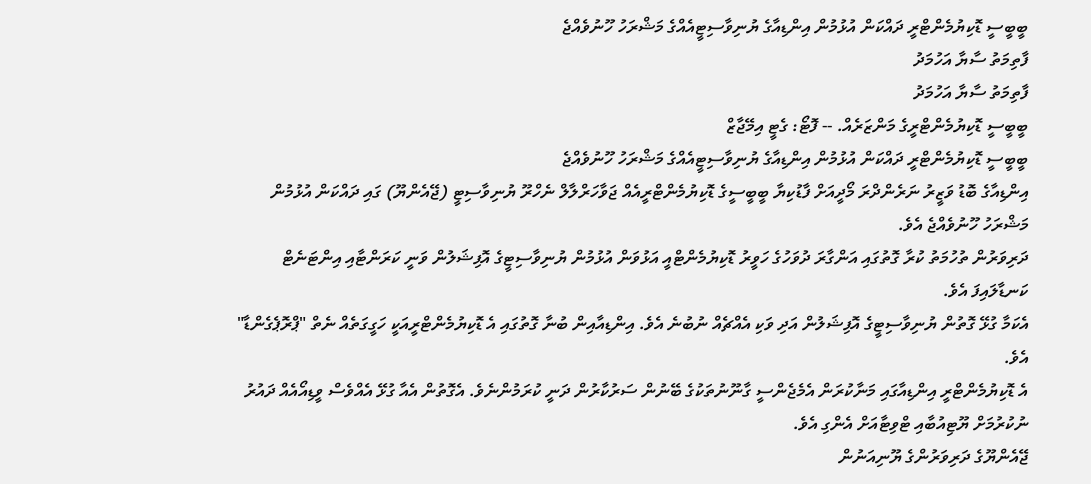ބީބީސީ ޑޮކިޔުމެންޓްރީ ދައްކަން އުޅުމުން އިންޑިއާގެ ޔުނިވާސިޓީއެއްގެ މަޝްރަހު ހޫނުވެއްޖެ
ފާތިމަތު ސާޔާ އަހުމަދު
ފާތިމަތު ސާޔާ އަހުމަދު
ބީބީސީ ޑޮކިޔުމެންޓްރީގެ މަންޒަރެއް. -- ފޮޓޯ: ގެޓީ އިމޭޖާޒް
ބީބީސީ ޑޮކިޔުމެންޓްރީ ދައްކަން އުޅުމުން އިންޑިއާގެ ޔުނިވާސިޓީއެއްގެ މަޝްރަހު ހޫނުވެއްޖެ
އިންޑިއާގެ ބޮޑު ވަޒީރު ނަރެންދްރަ މޯދީއަށް ފާޑުކިޔާ ބީބީސީގެ ޑޮކިޔުމެންޓްރީއެއް ޖަވާހަރްލާލް ނެހްރޫ ޔުނިވާސިޓީ (ޖޭއެންޔޫ) ގައި ދައްކަން އުޅުމުން މަޝްރަހު ހޫނުވެއްޖެ އެވެ.
ދަރިވަރުން ތުހުމަތު ކުރާ ގޮތުގައި އަންގާރަ ދުވަހުގެ ހަވީރު ޑޮކިޔުމެންޓްއީ އަޅުވަން އުޅުމުން ޔުނިވާސިޓީގެ އޮފިޝަލުން ވަނީ ކަރަންޓާއި އިންޓަނެޓް ކަނޑާލައިފަ އެވެ.
އެކަމާ ގުޅޭ ގޮތުން ޔުނިވާސިޓީގެ އޮފިޝަލުން އަދި ވަކި އެއްޗެއް ނުބުނެ އެވެ. އިންޑިއާއިން ބުނާ ގޮތުގައި އެ ޑޮކިޔުމެންޓްރީއަކީ ހަގީގަތެއް ނެތް "ޕްރޮޕެގެންޑާ" އެވެ.
އެ ޑޮކިޔުމެންޓްރީ އިންޑިއާގައި މަނާކުރަން އެމެޖެންސީ ގާނޫނުތަކުގެ ބޭނުން ސަރުކާރުން ދަނީ ކުރަމުންނެވެ. އެގޮތުން އެއާ ގުޅޭ އެއްވެސް ވީޑިއޯއެއް ދައުރު ނުކުރުމަށް ޔޫޓިއުބާއި ޓްވިޓާއަށް އެންގި އެވެ.
ޖޭއެންޔޫގެ ދަރިވަރުންގެ ޔޫނިއަނުން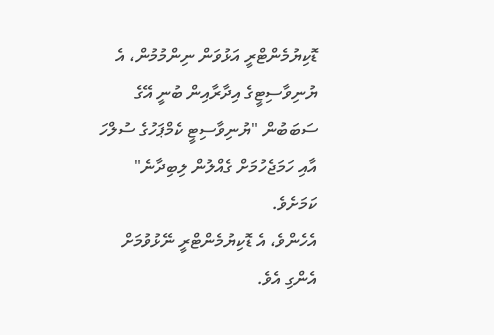ޑޮކިޔުމެންޓްރީ އަޅުވަން ނިންމުމުން، އެ ޔުނިވާސިޓީގެ އިދާރާއިން ބުނީ އޭގެ ސަބަބުން "ޔުނިވާސިޓީ ކެމްޕަހުގެ ސުލްހަ އާއި ހަމަޖެހުމަށް ގެއްލުން ލިބިދާނެ" ކަމަށެވެ.
އެހެންވެ، އެ ޑޮކިޔުމެންޓްރީ ނޭޅުވުމަށް އެންގި އެވެ.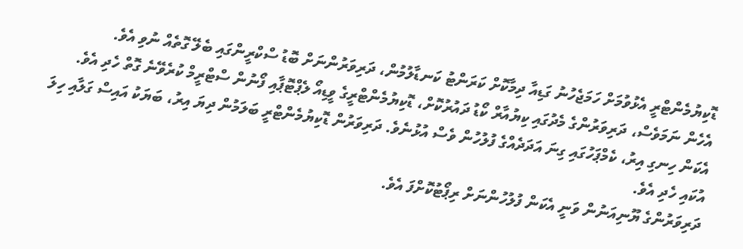ޑޮކިޔުމެންޓްރީ އެޅުވުމަށް ހަމަޖެހުނު ގަޑިއާ ދިމާކޮށް ކަރަންޓު ކަނޑާލުމުން، ދަރިވަރުންނަށް ބޮޑު ސްކްރީންގައި ބެލޭ ގޮތެއް ނުވި އެވެ.
އެހެން ނަމަވެސް، ދަރިވަރުންގެ މެދުގައި ކިޔުއާރް ކޯޑު ދައުރުކޮށް، ޑޮކިޔުމެންޓްރީގެ ވީޑިއޯ ލެޕްޓޮޕާއި ފޯނުން ސްޓްރީމް ކުރެވޭނެ ގޮތް ހެދި އެވެ.
އެކަން ހިނގި އިރު، ކެމްޕަހުގައި ގިނަ އަދަދެއްގެ ފުލުހުން ވެސް އުޅުނެވެ. ދަރިވަރުން ޑޮކިޔުމެންޓްރީ ބަލަމުން ދިޔަ އިރު، ބަޔަކު އައިސް ގަލާއި ހިލަ އުކައި ހެދި އެވެ.
ދަރިވަރުންގެ ޔޫނިއަނުން ވަނީ އެކަން ފުލުހުންނަށް ރިޕޯޓުކޮށްފަ އެވެ.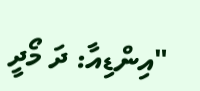"އިންޑިއާ: ދަ މޯދީ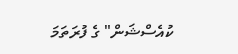ކުއެސްޝަން" ގެ ފުރަތަމަ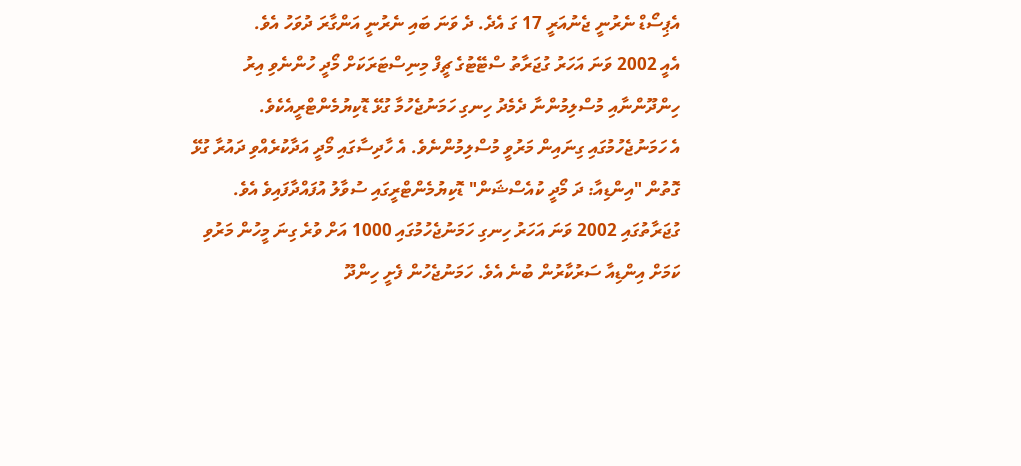އެޕިސޯޑް ނެރުނީ ޖެނުއަރީ 17 ގަ އެދެ. ދެ ވަނަ ބައި ނެރުނީ އަންގާރަ ދުވަހު އެވެ.
އެއީ 2002 ވަނަ އަހަރު ގުޖަރާތު ސްޓޭޓުގެ ޗީފް މިނިސްޓަރަކަށް މޯދީ ހުންނެވި އިރު ހިންދޫންނާއި މުސްލިމުންނާ ދެމެދު ހިނގި ހަމަނުޖެހުމާ ގުޅޭ ޑޮކިޔުމެންޓްރީއެކެވެ.
އެ ހަމަނުޖެހުމުގައި ގިނައިން މަރުވީ މުސްލިމުންނެވެ. އެ ހާދިސާގައި މޯދީ އަދާކުރެއްވި ދައުރާ ގުޅޭ ގޮތުން "އިންޑިއާ: ދަ މޯދީ ކުއެސްޝަން" ޑޮކިޔުމެންޓްރީގައި ސުވާލު އުފައްދާފައިވެ އެވެ.
ގުޖަރާތުގައި 2002 ވަނަ އަހަރު ހިނގި ހަމަނުޖެހުމުގައި 1000 އަށް ވުރެ ގިނަ މީހުން މަރުވި ކަމަށް އިންޑިއާ ސަރުކާރުން ބުނެ އެވެ. ހަމަނުޖެހުން ފެށީ ހިންދޫ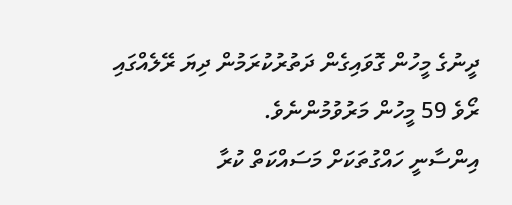ދީނުގެ މީހުން ގޮވައިގެން ދަތުރުކުރަމުން ދިޔަ ރޭލެއްގައި ރޯވެ 59 މީހުން މަރުވުމުންނެވެ.
އިންސާނީ ހައްގުތަކަށް މަސައްކަތް ކުރާ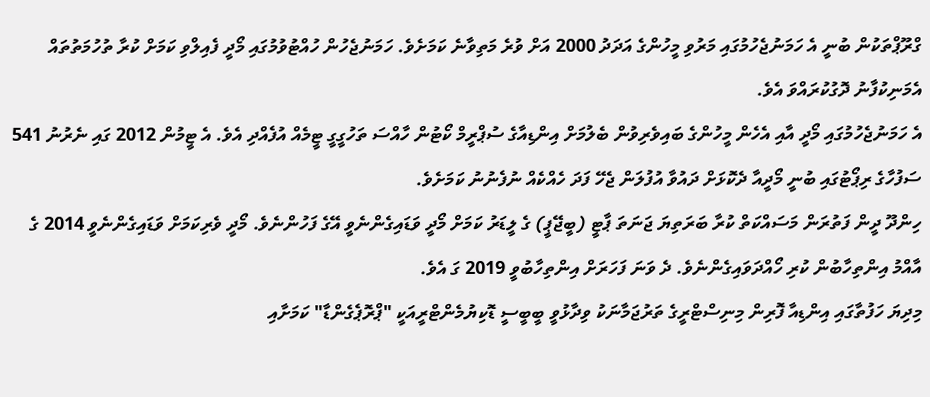ގްރޫޕްތަކުން ބުނީ އެ ހަމަނުޖެހުމުގައި މަރުވި މީހުންގެ އަދަދު 2000 އަށް ވުރެ މަތިވާނެ ކަމަށެވެ. ހަމަނުޖެހުން ހުއްޓުވުމުގައި މޯދީ ފެއިލްވި ކަމަށް ކުރާ ތުހުމަތުތައް އެމަނިކުފާނު ދޮގުކުރައްވަ އެވެ.
އެ ހަމަނުޖެހުމުގައި މޯދީ އާއި އެހެން މީހުންގެ ބައިވެރިވުން ބެލުމަށް އިންޑިއާގެ ސުޕްރީމް ކޯޓުން ހާއްސަ ތަހުގީގީ ޓީމެއް އުފެއްދި އެވެ. އެ ޓީމުން 2012 ގައި ނެރުނު 541 ސަފުހާގެ ރިޕޯޓުގައި ބުނީ މޯދީއާ ދެކޮޅަށް ދައުވާ އުފުލަން ޖެހޭ ފަދަ ހެއްކެއް ނުފެނުނު ކަމަށެވެ.
ހިންދޫ ދީން ފަތުރަން މަސައްކަތް ކުރާ ބަރަތިޔަ ޖަނަތަ ޕާޓީ (ބީޖޭޕީ) ގެ ލީޑަރު ކަމަށް މޯދީ ވަޑައިގެންނެވީ އޭގެ ފަހުންނެވެ. މޯދީ ވެރިކަމަށް ވަޑައިގެންނެވީ 2014 ގެ އާއްމު އިންތިހާބުން ކުރި ހޯއްދަވައިގެންނެވެ. ދެ ވަނަ ފަހަރަށް އިންތިހާބުވީ 2019 ގަ އެވެ.
މިދިޔަ ހަފުތާގައި އިންޑިއާ ފޮރިން މިނިސްޓްރީގެ ތަރުޖަމާނަކު ވިދާޅުވީ ބީބީސީ ޑޮކިޔުމެންޓްރީއަކީ "ޕްރޮޕެގެންޑާ" ކަމަށާއި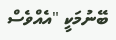ބޭނުމަކީ "އެއްވެސް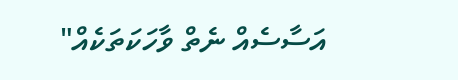އަސާސެއް ނެތް ވާހަކަތަކެއް"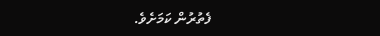ފެތުރުން ކަމަށެވެ.